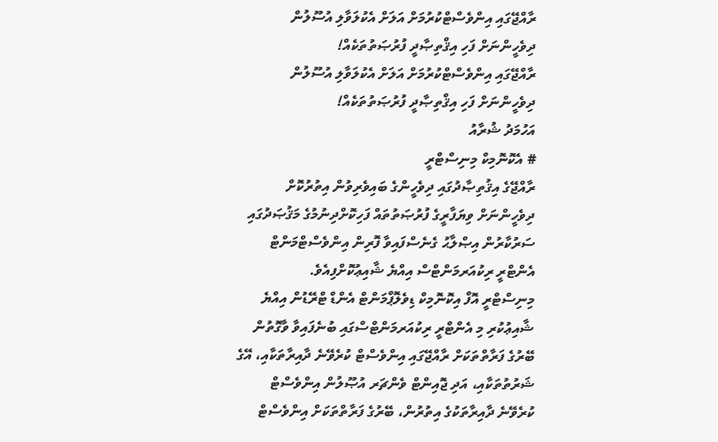ރާއްޖޭގައި އިންވެސްޓްކުރުމަށް އަލަށް އެކުލަވާލި އުސޫލުން ދިވެހީންނަށް ފަހި އިޤްތިޞާދީ ފުރުޞަތުތަކެއް!
ރާއްޖޭގައި އިންވެސްޓްކުރުމަށް އަލަށް އެކުލަވާލި އުސޫލުން ދިވެހީންނަށް ފަހި އިޤްތިޞާދީ ފުރުޞަތުތަކެއް!
އަހުމަދު ޝުރާއު
# އެކޮނޮމިކް މިނިސްޓްރީ
ރާއްޖޭގެ އިޤުތިޞާދުގައި ދިވެހީންގެ ބައިވެރިވުން އިތުރުކޮށް ދިވެހީންނަށް ވިޔަފާރީގެ ފުރުޞަތުތައް ފަހިކޮށްދިނުމުގެ މަޤުޞަދުގައި ސަރުކާރުން އިޞްލާޙު ގެނެސްފައިވާ ފޮރިން އިންވެސްޓްމަންޓް އެންޓްރީ ރިކުއަރމަންޓްސް އިއްޔެ ޝާއިޢުކޮށްފިއެވެ.
މިނިސްޓްރީ އޮފް އިކޮނޮމިކް ޑިވެލޮޕްމަންޓް އެންޑް ޓްރޭޑުން އިއްޔެ ޝާއިޢުކުރި މި އެންޓްރީ ރިކުއަރމަންޓްސްގައި ބުނެފައިވާ ވާގޮތުން ބޭރުގެ ފަރާތްތަކަށް ރާއްޖޭގައި އިންވެސްޓް ކުރެވޭނެ ދާއިރާތަކާއި، އޭގެ ޝަރުތުތަކާއި، އަދި ޖޮއިންޓް ވެންޗަރ އުޞޫލުން އިންވެސްޓް ކުރެވޭނެ ދާއިރާތަކުގެ އިތުރުން، ބޭރުގެ ފަރާތްތަކަށް އިންވެސްޓް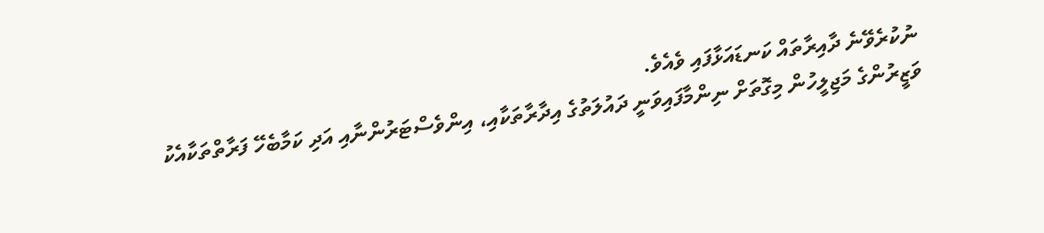ނުކުރެވޭނެ ދާއިރާތައް ކަނޑައަޅާފައި ވެއެވެ.
ވަޒީރުންގެ މަޖިލީހުން މިގޮތަށް ނިންމާފައިވަނީ ދައުލަތުގެ އިދާރާތަކާއި، އިންވެސްޓަރުންނާއި އަދި ކަމާބެހޭ ފަރާތްތަކާއެކު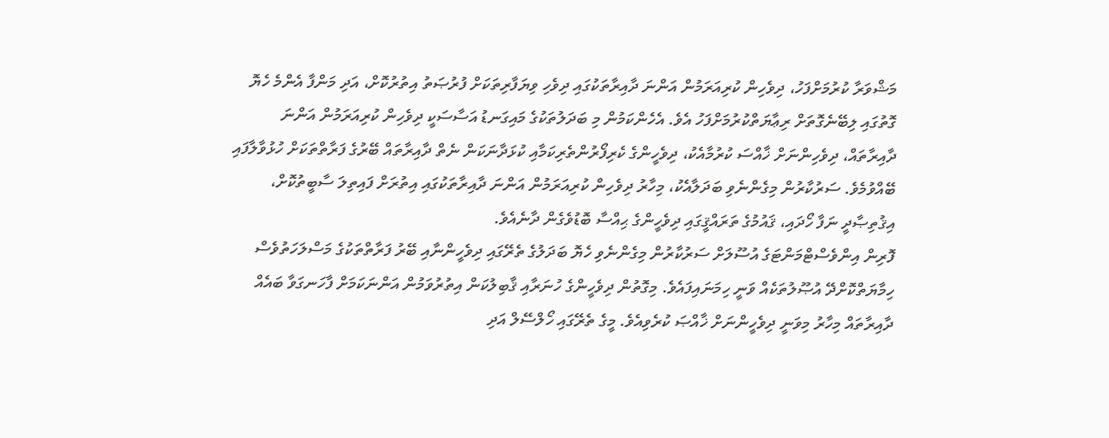މަޝްވަރާ ކުރުމަށްފަހު، ދިވެހިން ކުރިއަރަމުން އަންނަ ދާއިރާތަކުގައި ދިވެހި ވިޔަފާރިތަކަށް ފުރުޞަތު އިތުރުކޮށް، އަދި މަންފާ އެންމެ ހެޔޮ ގޮތުގައި ލިބޭނެގޮތަށް ރިޢާޔަތްކުރުމަށްފަހު އެވެ. އެހެންކަމުން މި ބަދަލުތަކުގެ މައިގަނޑު އަސާސަކީ ދިވެހިން ކުރިއަރަމުން އަންނަ ދާއިރާތައް، ދިވެހިންނަށް ޚާއްސަ ކުރުމާއެކު، ދިވެހީންގެ ކެރިފޯރުންތެރިކަމާއި ކުޅަދާނަކަން ނެތް ދާއިރާތައް ބޭރުގެ ފަރާތްތަކަށް ހުޅުވާލާފައި ބޭއްވުމެވެ. ސަރުކާރުން މިގެންނެވި ބަދަލާއެކު، މިހާރު ދިވެހިން ކުރިއަރަމުން އަންނަ ދާއިރާތަކުގައި އިތުރަށް ފައިތިލަ ސާބީތުކޮށް، އިޤުތިޞާދީ ނަފާ ހޯދައި، ޤައުމުގެ ތަރައްޤީގައި ދިވެހީންގެ ޙިއްސާ ބޮޑުވެގެން ދާނެއެވެ.
ފޮރިން އިންވެސްޓްމަންޓަގެ އުސޫލަށް ސަރުކާރުން މިގެންނެވި ހެޔޮ ބަދަލުގެ ތެރޭގައި ދިވެހީންނާއި ބޭރު ފަރާތްތަކުގެ މަސްލަހަތުވެސް ހިމާޔަތްކޮށްދޭ އުޞޫލުތަކެއް ވަނީ ހިމަނައިފައެވެ. މިގޮތުން ދިވެހީންގެ ހުނަރާއި ޤާބިލުކަން އިތުރުވަމުން އަންނަކަމަށް ފާހަނގަވާ ބައެއް ދާއިރާތައް މިހާރު މިވަނީ ދިވެހީންނަށް ޚާއްޞަ ކުރެވިއެވެ. މީގެ ތެރޭގައި ހޯލްސޭލް އަދި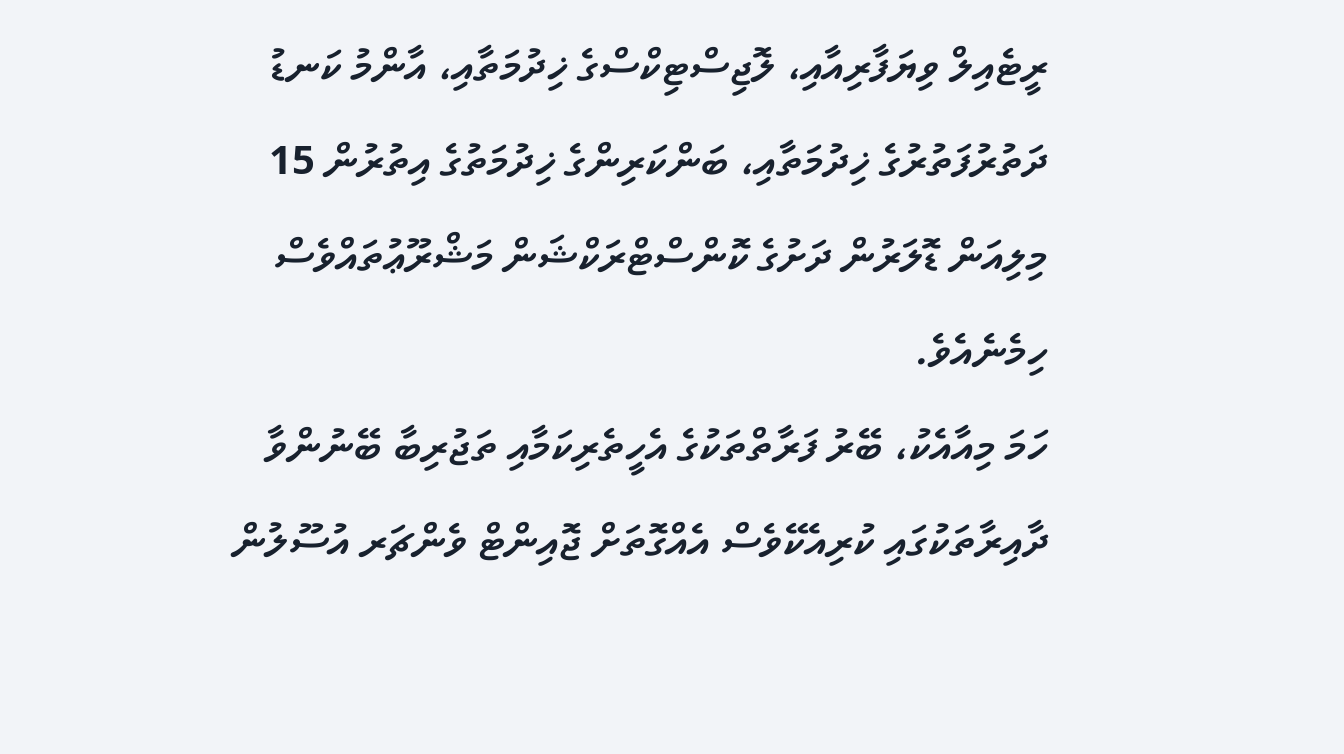ރީޓެއިލް ވިޔަފާރިއާއި، ލޮޖިސްޓިކްސްގެ ޚިދުމަތާއި، އާންމު ކަނޑު ދަތުރުފަތުރުގެ ޚިދުމަތާއި، ބަންކަރިންގެ ޚިދުމަތުގެ އިތުރުން 15 މިލިއަން ޑޮލަރުން ދަށުގެ ކޮންސްޓްރަކްޝަން މަޝްރޫޢުތައްވެސް ހިމެނެއެވެ.
ހަމަ މިއާއެކު، ބޭރު ފަރާތްތަކުގެ އެހީތެރިކަމާއި ތަޖުރިބާ ބޭނުންވާ ދާއިރާތަކުގައި ކުރިއެކޭވެސް އެއްގޮތަށް ޖޮއިންޓް ވެންޗަރ އުސޫލުން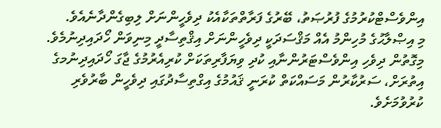އިންވެސްޓްކުރުމުގެ ފުރުޞަތު، ބޭރުގެ ފަރާތްތަކާއެކު ދިވެހީންނަށް ލިބިގެންދާނެއެވެ.
މި އިޞްލާޙުގެ މުހިންމު އެއް މަޤްސަދަކީ ދިވެހީންނަށް އިޤްތިސާދީ މިނިވަން ހޯދައިދިނުމެވެ. މިގޮތުން ދިވެހި އިންވެސްޓަރުންނާއި ކުދި ވިޔަފާރިތަކަށް ކުރިއެރުމުގެ ޖާގަ ހޯދައިދިނުމގެ އިތުރަށް، ސަރުކާރުން މަސައްކަތް ކުރަނީ ޤައުމުގެ އިގްތިސާދުގައި ދިވެހީން ބާރުވެރި ކުރުވުމަށެވެ.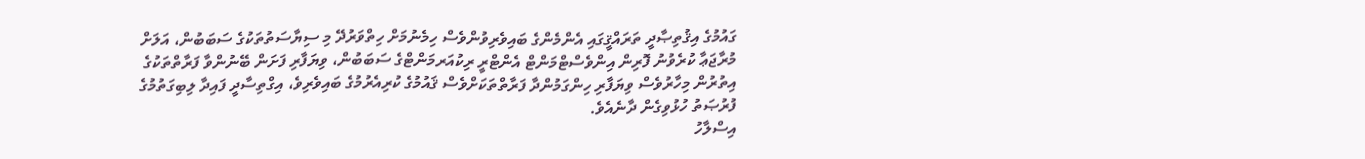ގައުމުގެ އިޤުތިޞާދީ ތަރައްޤީގައި އެންމެންގެ ބައިވެރިވުންވެސް ހިމެނުމަށް ހިތްވަރުދޭ މި ސިޔާސަތުތަކުގެ ސަބަބުން، އަލަށް މުރާޖަޢާ ކުރެވުނު ފޮރިން އިންވެސްޓްމަންޓް އެންޓްރީ ރިކުއަރމަންޓްގެ ސަބަބުން، ވިޔަފާރި ފަށަން ބޭނުންވާ ފަރާތްތަކުގެ އިތުރުން މިހާރުވެސް ވިޔަފާރި ހިންގަމުންދާ ފަރާތްތަކަށްވެސް ޤައުމުގެ ކުރިއެރުމުގެ ބައިވެރިވެ، އިގްތިސާދީ ފައިދާ ލިބިގަތުމުގެ ފުރުޞަތު ހުޅުވިގެން ދާނެއެވެ.
އިސްލާހު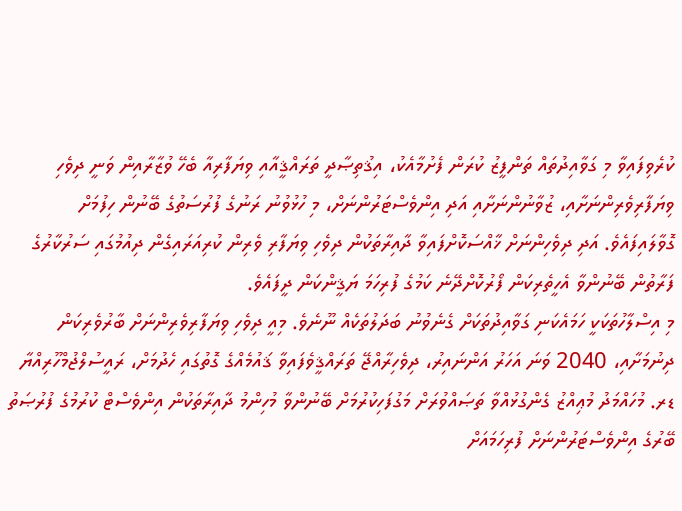ކުރެވިފައިވާ މި ގަވާއިދުތައް ތަންފީޒު ކުރަން ފެށުމާއެކު، އިޤުތިޞާދީ ތަރައްޤީއާއި ވިޔަފާރިއާ ބެހޭ ވުޒާރާއިން ވަނީ ދިވެހި ވިޔަފާރިވެރިންނަށާއި، ޒުވާނުންނަށާއި އަދި އިންވެސްޓަރުންނަށް، މި ހުޅުވުނު ރަނުގެ ފުރުސަތުގެ ބޭނުން ހިފުމަށް ގޮވާލައިފައެވެ. އަދި ދިވެހިންނަށް ޚާއްސަކޮށްފައިވާ ދާއިރާތަކުން ދިވެހި ވިޔަފާރި ވެރިން ކުރިއަރައިގެން ދިއުމުގައި ސަރުކާރުގެ ފަރާތުން ބޭނުންވާ އެހީތެރިކަން ފޯރުކޮށްދޭނެ ކަމުގެ ފުރިހަމަ ޔަޤީންކަން ދީފައެވެ.
މި އިސްލާހުތަކަކީ ހަމައެކަނި ގަވާއިދުތަކަށް ގެނެވުނު ބަދަލުތަކެއް ނޫނެވެ. މިއީ ދިވެހި ވިޔަފާރިވެރިންނަށް ބާރުވެރިކަން ދިނުމަށާއި، 2040 ވަނަ އަހަރު އަންނައިރު، ދިވެހިރާއްޖޭ ތަރައްޤީވެފައިވާ ޤައުމެއްގެ ގޮތުގައި ހެދުމަށް، ރައީސުލްޖުމްހޫރިއްޔާ ޑރ. މުހައްމަދު މުޢިއްޒު ގެންގުޅުއްވާ ތަޞައްވުރަށް މަގުފަހިކުރުމަށް ބޭނުންވާ މުހިންމު ދާއިރާތަކުން އިންވެސްޓް ކުރުމުގެ ފުރުޞަތު ބޭރުގެ އިންވެސްޓަރުންނަށް ފުރިހަމައަށް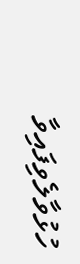ހުޅުވާލެވިފައިވާ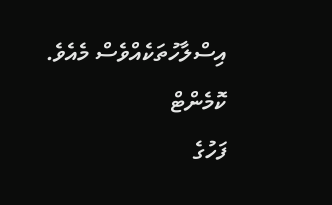އިސްލާހުތަކެއްވެސް މެއެވެ.
ކޮމެންޓް
ފަހުގެ